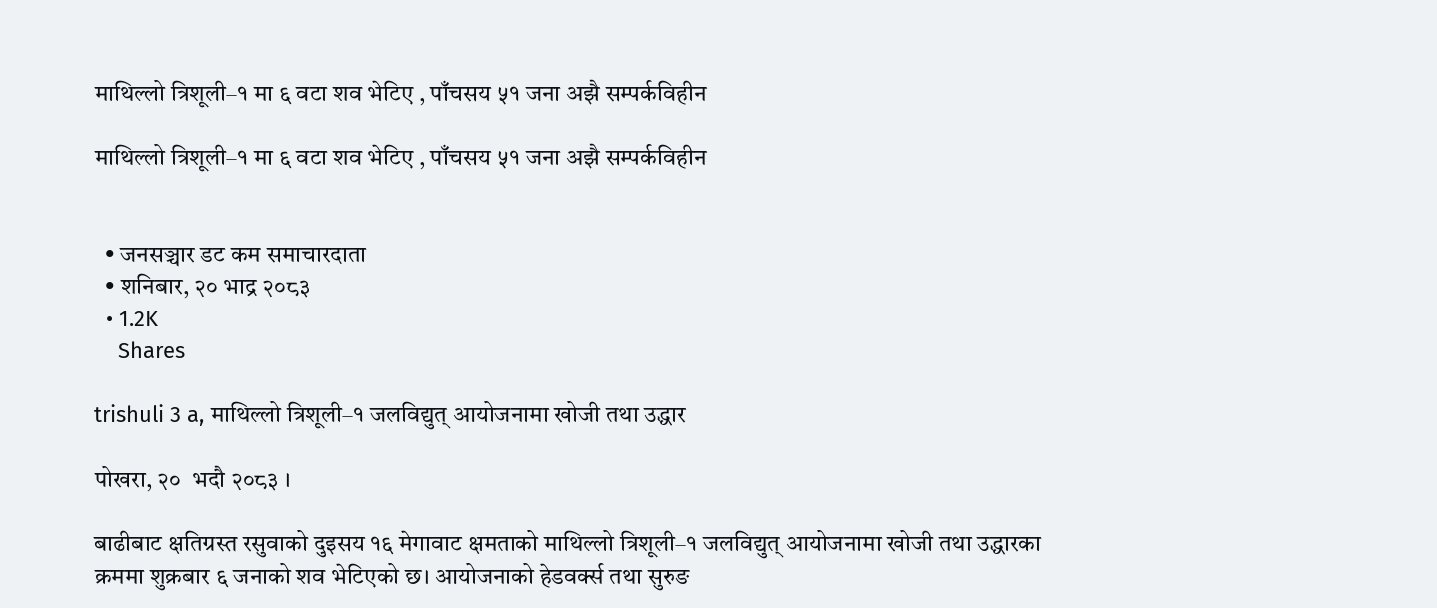माथिल्लो त्रिशूली–१ मा ६ वटा शव भेटिए , पाँचसय ५१ जना अझै सम्पर्कविहीन

माथिल्लो त्रिशूली–१ मा ६ वटा शव भेटिए , पाँचसय ५१ जना अझै सम्पर्कविहीन


  • जनसञ्चार डट कम समाचारदाता
  • शनिबार, २० भाद्र २०८३
  • 1.2K
    Shares

trishuli 3 a, माथिल्लो त्रिशूली–१ जलविद्युत् आयोजनामा खोजी तथा उद्धार

पोखरा, २०  भदौ २०८३ ।

बाढीबाट क्षतिग्रस्त रसुवाको दुइसय १६ मेगावाट क्षमताको माथिल्लो त्रिशूली–१ जलविद्युत् आयोजनामा खोजी तथा उद्धारका क्रममा शुक्रबार ६ जनाको शव भेटिएको छ। आयोजनाको हेडवर्क्स तथा सुरुङ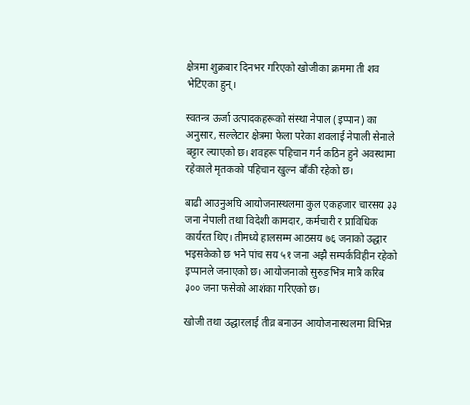क्षेत्रमा शुक्रबार दिनभर गरिएको खोजीका क्रममा ती शव भेटिएका हुन्।

स्वतन्त्र ऊर्जा उत्पादकहरूको संस्था नेपाल (इप्पान) का अनुसार, सल्लेटार क्षेत्रमा फेला परेका शवलाई नेपाली सेनाले बट्टार ल्याएको छ। शवहरू पहिचान गर्न कठिन हुने अवस्थामा रहेकाले मृतकको पहिचान खुल्न बाँकी रहेको छ।

बाढी आउनुअघि आयोजनास्थलमा कुल एकहजार चारसय ३३ जना नेपाली तथा विदेशी कामदार, कर्मचारी र प्राविधिक कार्यरत थिए। तीमध्ये हालसम्म आठसय ७६ जनाको उद्धार भइसकेको छ भने पांच सय ५१ जना अझै सम्पर्कविहीन रहेको इप्पानले जनाएको छ। आयोजनाको सुरुङभित्र मात्रै करिब ३०० जना फसेको आशंका गरिएको छ।

खोजी तथा उद्धारलाई तीव्र बनाउन आयोजनास्थलमा विभिन्न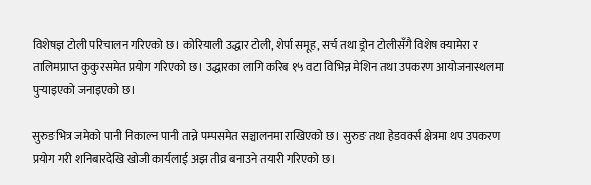विशेषज्ञ टोली परिचालन गरिएको छ। कोरियाली उद्धार टोली, शेर्पा समूह, सर्च तथा ड्रोन टोलीसँगै विशेष क्यामेरा र तालिमप्राप्त कुकुरसमेत प्रयोग गरिएको छ। उद्धारका लागि करिब १५ वटा विभिन्न मेशिन तथा उपकरण आयोजनास्थलमा पुर्‍याइएको जनाइएको छ।

सुरुङभित्र जमेको पानी निकाल्न पानी तान्ने पम्पसमेत सञ्चालनमा राखिएको छ। सुरुङ तथा हेडवर्क्स क्षेत्रमा थप उपकरण प्रयोग गरी शनिबारदेखि खोजी कार्यलाई अझ तीव्र बनाउने तयारी गरिएको छ।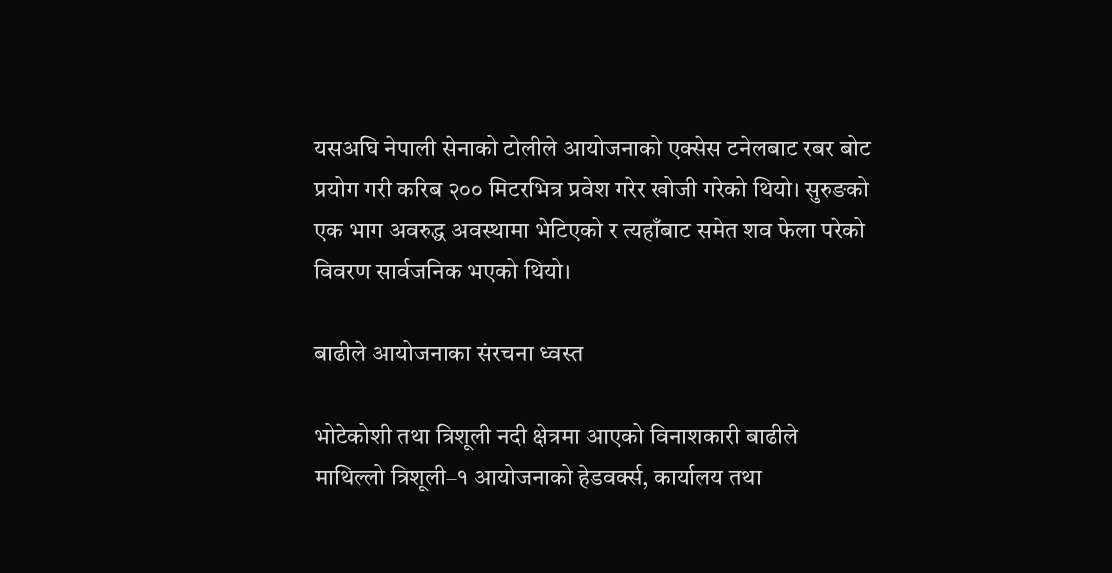यसअघि नेपाली सेनाको टोलीले आयोजनाको एक्सेस टनेलबाट रबर बोट प्रयोग गरी करिब २०० मिटरभित्र प्रवेश गरेर खोजी गरेको थियो। सुरुङको एक भाग अवरुद्ध अवस्थामा भेटिएको र त्यहाँबाट समेत शव फेला परेको विवरण सार्वजनिक भएको थियो।

बाढीले आयोजनाका संरचना ध्वस्त

भोटेकोशी तथा त्रिशूली नदी क्षेत्रमा आएको विनाशकारी बाढीले माथिल्लो त्रिशूली–१ आयोजनाको हेडवर्क्स, कार्यालय तथा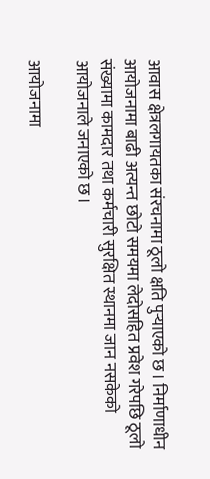आवास क्षेत्रलगायतका संरचनामा ठूलो क्षति पुर्‍याएको छ। निर्माणाधीन आयोजनामा बाढी अत्यन्त छोटो समयमा लेदोसहित प्रवेश गरेपछि ठूलो संख्यामा कामदार तथा कर्मचारी सुरक्षित स्थानमा जान नसकेको आयोजनाले जनाएको छ।

आयोजनामा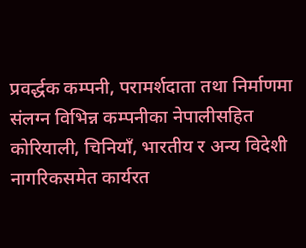प्रवर्द्धक कम्पनी, परामर्शदाता तथा निर्माणमा संलग्न विभिन्न कम्पनीका नेपालीसहित कोरियाली, चिनियाँ, भारतीय र अन्य विदेशी नागरिकसमेत कार्यरत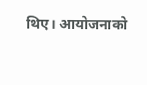थिए। आयोजनाको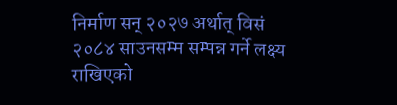निर्माण सन् २०२७ अर्थात् विसं २०८४ साउनसम्म सम्पन्न गर्ने लक्ष्य राखिएको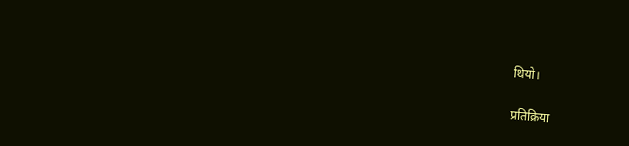थियो।

प्रतिक्रिया